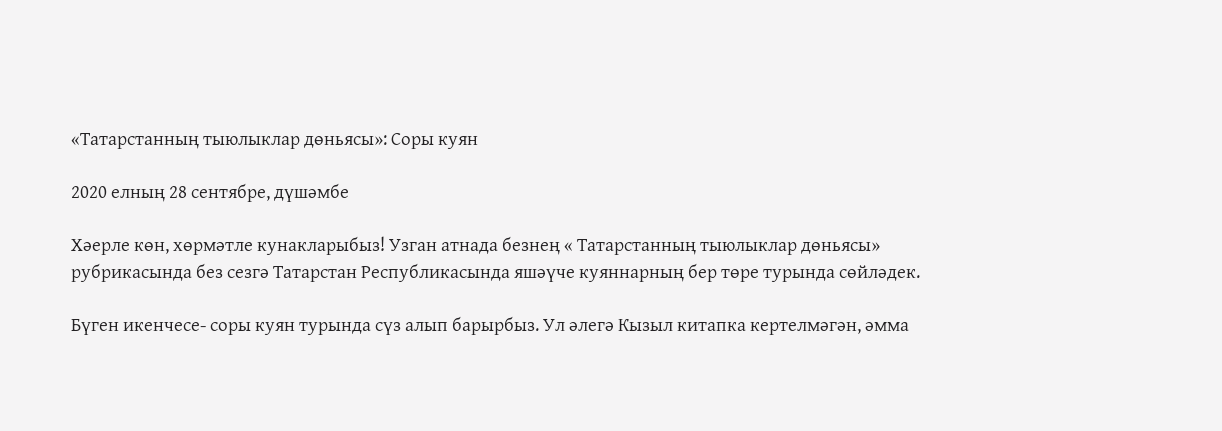«Татарстанның тыюлыклар дөньясы»: Соры куян

2020 елның 28 сентябре, дүшәмбе

Хәерле көн, хөрмәтле кунакларыбыз! Узган атнада безнең « Татарстанның тыюлыклар дөньясы» рубрикасында без сезгә Татарстан Республикасында яшәүче куяннарның бер төре турында сөйләдек.

Бүген икенчесе- соры куян турында сүз алып барырбыз. Ул әлегә Кызыл китапка кертелмәгән, әмма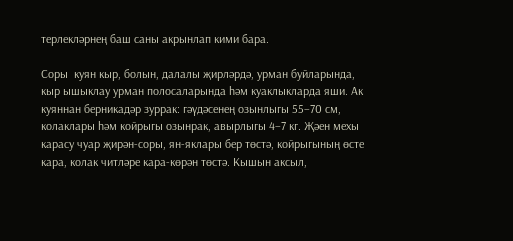терлекләрнең баш саны акрынлап кими бара.

Соры  куян кыр, болын, далалы җирләрдә, урман буйларында, кыр ышыклау урман полосаларында һәм куаклыкларда яши. Ак куяннан берникадәр зуррак: гәүдәсенең озынлыгы 55–70 см, колаклары һәм койрыгы озынрак, авырлыгы 4–7 кг. Җәен мехы карасу чуар җирән-соры, ян-яклары бер төстә, койрыгының өсте кара, колак читләре кара-көрән төстә. Кышын аксыл,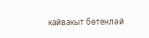кайвакыт бөтенләй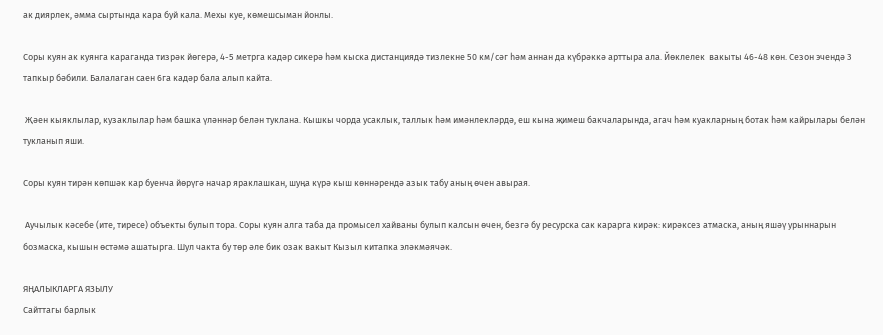ак диярлек, әмма сыртында кара буй кала. Мехы куе, көмешсыман йонлы.

Соры куян ак куянга караганда тизрәк йөгерә, 4-5 метрга кадәр сикерә һәм кыска дистанциядә тизлекне 50 км/сәг һәм аннан да күбрәккә арттыра ала. Йөклелек  вакыты 46-48 көн. Сезон эчендә 3 тапкыр бәбили. Балалаган саен 6га кадәр бала алып кайта.

 Җәен кыяклылар, кузаклылар һәм башка үләннәр белән туклана. Кышкы чорда усаклык, таллык һәм имәнлекләрдә, еш кына җимеш бакчаларында, агач һәм куакларның ботак һәм кайрылары белән тукланып яши.

Соры куян тирән көпшәк кар буенча йөрүгә начар яраклашкан, шуңа күрә кыш көннәрендә азык табу аның өчен авырая.

 Аучылык кәсебе (ите, тиресе) объекты булып тора. Соры куян алга таба да промысел хайваны булып калсын өчен, безгә бу ресурска сак карарга кирәк: кирәксез атмаска, аның яшәү урыннарын бозмаска, кышын өстәмә ашатырга. Шул чакта бу төр әле бик озак вакыт Кызыл китапка эләкмәячәк.

ЯҢАЛЫКЛАРГА ЯЗЫЛУ
Сайттагы барлык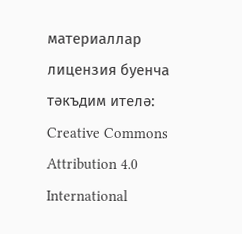материаллар лицензия буенча тәкъдим ителә:
Creative Commons Attribution 4.0 International